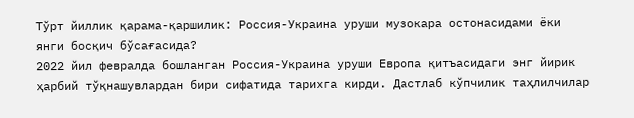Тўрт йиллик қарама-қаршилик: Россия-Украина уруши музокара остонасидами ёки янги босқич бўсағасида?
2022 йил февралда бошланган Россия-Украина уруши Европа қитъасидаги энг йирик ҳарбий тўқнашувлардан бири сифатида тарихга кирди. Дастлаб кўпчилик таҳлилчилар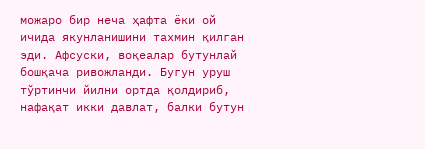можаро бир неча ҳафта ёки ой ичида якунланишини тахмин қилган эди. Афсуски, воқеалар бутунлай бошқача ривожланди. Бугун уруш тўртинчи йилни ортда қолдириб, нафақат икки давлат, балки бутун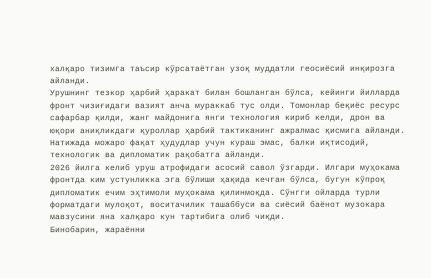халқаро тизимга таъсир кўрсатаётган узоқ муддатли геосиёсий инқирозга айланди.
Урушнинг тезкор ҳарбий ҳаракат билан бошланган бўлса, кейинги йилларда фронт чизиғидаги вазият анча мураккаб тус олди. Томонлар беқиёс ресурс сафарбар қилди, жанг майдонига янги технология кириб келди, дрон ва юқори аниқликдаги қуроллар ҳарбий тактиканинг ажралмас қисмига айланди. Натижада можаро фақат ҳудудлар учун кураш эмас, балки иқтисодий, технологик ва дипломатик рақобатга айланди.
2026 йилга келиб уруш атрофидаги асосий савол ўзгарди. Илгари муҳокама фронтда ким устунликка эга бўлиши ҳақида кечган бўлса, бугун кўпроқ дипломатик ечим эҳтимоли муҳокама қилинмоқда. Сўнгги ойларда турли форматдаги мулоқот, воситачилик ташаббуси ва сиёсий баёнот музокара мавзусини яна халқаро кун тартибига олиб чиқди.
Бинобарин, жараённи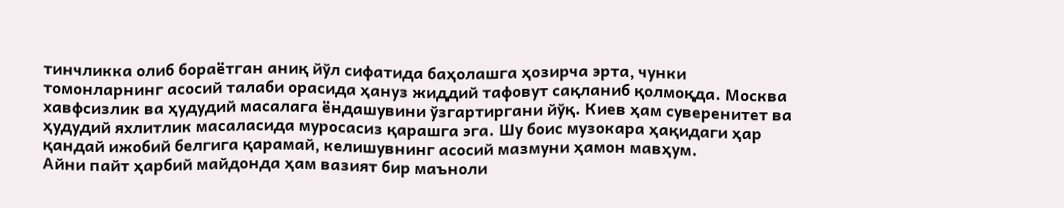тинчликка олиб бораётган аниқ йўл сифатида баҳолашга ҳозирча эрта, чунки томонларнинг асосий талаби орасида ҳануз жиддий тафовут сақланиб қолмоқда. Москва хавфсизлик ва ҳудудий масалага ёндашувини ўзгартиргани йўқ. Киев ҳам суверенитет ва ҳудудий яхлитлик масаласида муросасиз қарашга эга. Шу боис музокара ҳақидаги ҳар қандай ижобий белгига қарамай, келишувнинг асосий мазмуни ҳамон мавҳум.
Айни пайт ҳарбий майдонда ҳам вазият бир маъноли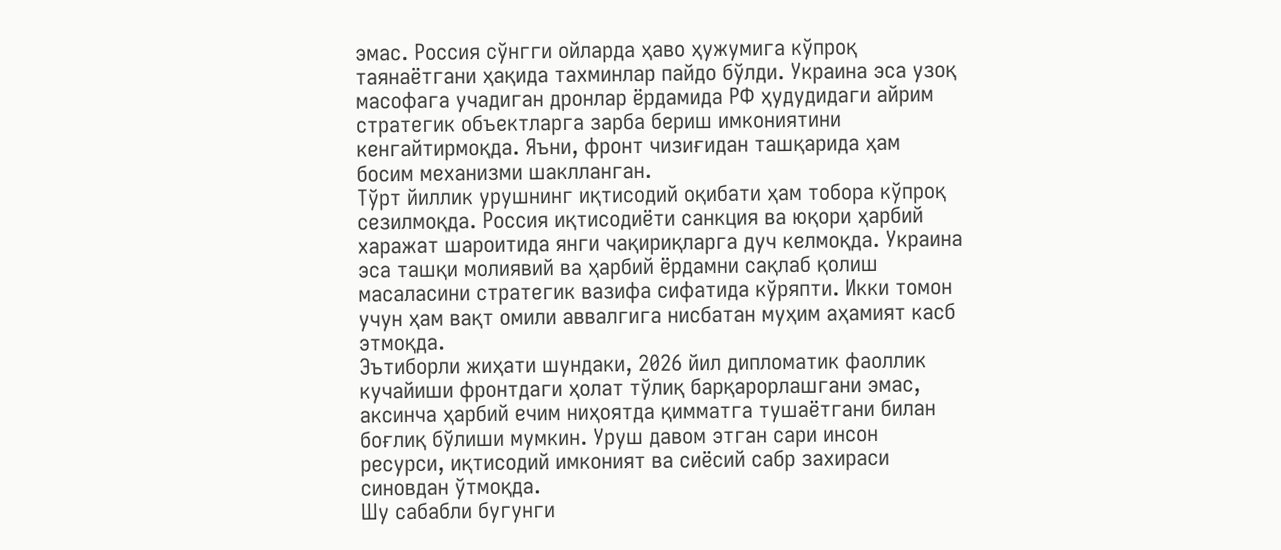эмас. Россия сўнгги ойларда ҳаво ҳужумига кўпроқ таянаётгани ҳақида тахминлар пайдо бўлди. Украина эса узоқ масофага учадиган дронлар ёрдамида РФ ҳудудидаги айрим стратегик объектларга зарба бериш имкониятини кенгайтирмоқда. Яъни, фронт чизиғидан ташқарида ҳам босим механизми шаклланган.
Тўрт йиллик урушнинг иқтисодий оқибати ҳам тобора кўпроқ сезилмоқда. Россия иқтисодиёти санкция ва юқори ҳарбий харажат шароитида янги чақириқларга дуч келмоқда. Украина эса ташқи молиявий ва ҳарбий ёрдамни сақлаб қолиш масаласини стратегик вазифа сифатида кўряпти. Икки томон учун ҳам вақт омили аввалгига нисбатан муҳим аҳамият касб этмоқда.
Эътиборли жиҳати шундаки, 2026 йил дипломатик фаоллик кучайиши фронтдаги ҳолат тўлиқ барқарорлашгани эмас, аксинча ҳарбий ечим ниҳоятда қимматга тушаётгани билан боғлиқ бўлиши мумкин. Уруш давом этган сари инсон ресурси, иқтисодий имконият ва сиёсий сабр захираси синовдан ўтмоқда.
Шу сабабли бугунги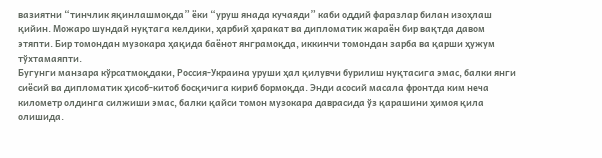вазиятни “тинчлик яқинлашмоқда” ёки “уруш янада кучаяди” каби оддий фаразлар билан изоҳлаш қийин. Можаро шундай нуқтага келдики, ҳарбий ҳаракат ва дипломатик жараён бир вақтда давом этяпти. Бир томондан музокара ҳақида баёнот янграмоқда, иккинчи томондан зарба ва қарши ҳужум тўхтамаяпти.
Бугунги манзара кўрсатмоқдаки, Россия-Украина уруши ҳал қилувчи бурилиш нуқтасига эмас, балки янги сиёсий ва дипломатик ҳисоб-китоб босқичига кириб бормоқда. Энди асосий масала фронтда ким неча километр олдинга силжиши эмас, балки қайси томон музокара даврасида ўз қарашини ҳимоя қила олишида.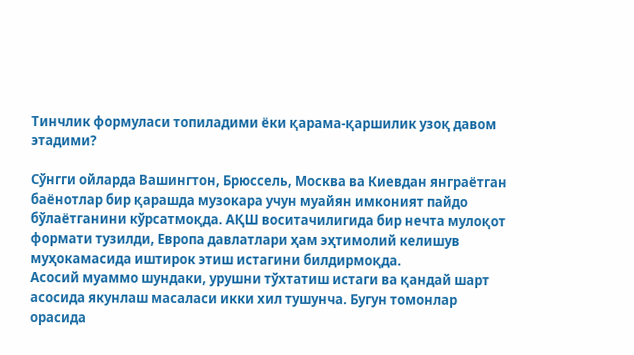Тинчлик формуласи топиладими ёки қарама-қаршилик узоқ давом этадими?

Сўнгги ойларда Вашингтон, Брюссель, Москва ва Киевдан янграётган баёнотлар бир қарашда музокара учун муайян имконият пайдо бўлаётганини кўрсатмоқда. АҚШ воситачилигида бир нечта мулоқот формати тузилди, Европа давлатлари ҳам эҳтимолий келишув муҳокамасида иштирок этиш истагини билдирмоқда.
Асосий муаммо шундаки, урушни тўхтатиш истаги ва қандай шарт асосида якунлаш масаласи икки хил тушунча. Бугун томонлар орасида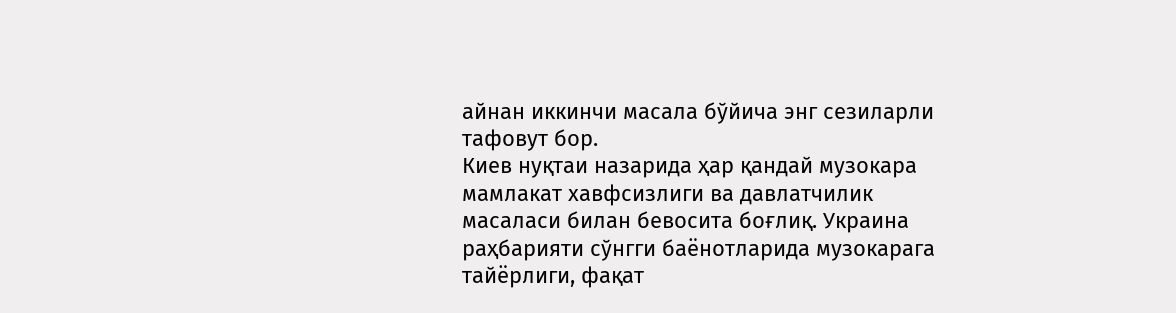айнан иккинчи масала бўйича энг сезиларли тафовут бор.
Киев нуқтаи назарида ҳар қандай музокара мамлакат хавфсизлиги ва давлатчилик масаласи билан бевосита боғлиқ. Украина раҳбарияти сўнгги баёнотларида музокарага тайёрлиги, фақат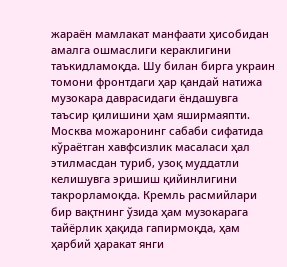жараён мамлакат манфаати ҳисобидан амалга ошмаслиги кераклигини таъкидламоқда. Шу билан бирга украин томони фронтдаги ҳар қандай натижа музокара даврасидаги ёндашувга таъсир қилишини ҳам яширмаяпти.
Москва можаронинг сабаби сифатида кўраётган хавфсизлик масаласи ҳал этилмасдан туриб, узоқ муддатли келишувга эришиш қийинлигини такрорламоқда. Кремль расмийлари бир вақтнинг ўзида ҳам музокарага тайёрлик ҳақида гапирмоқда, ҳам ҳарбий ҳаракат янги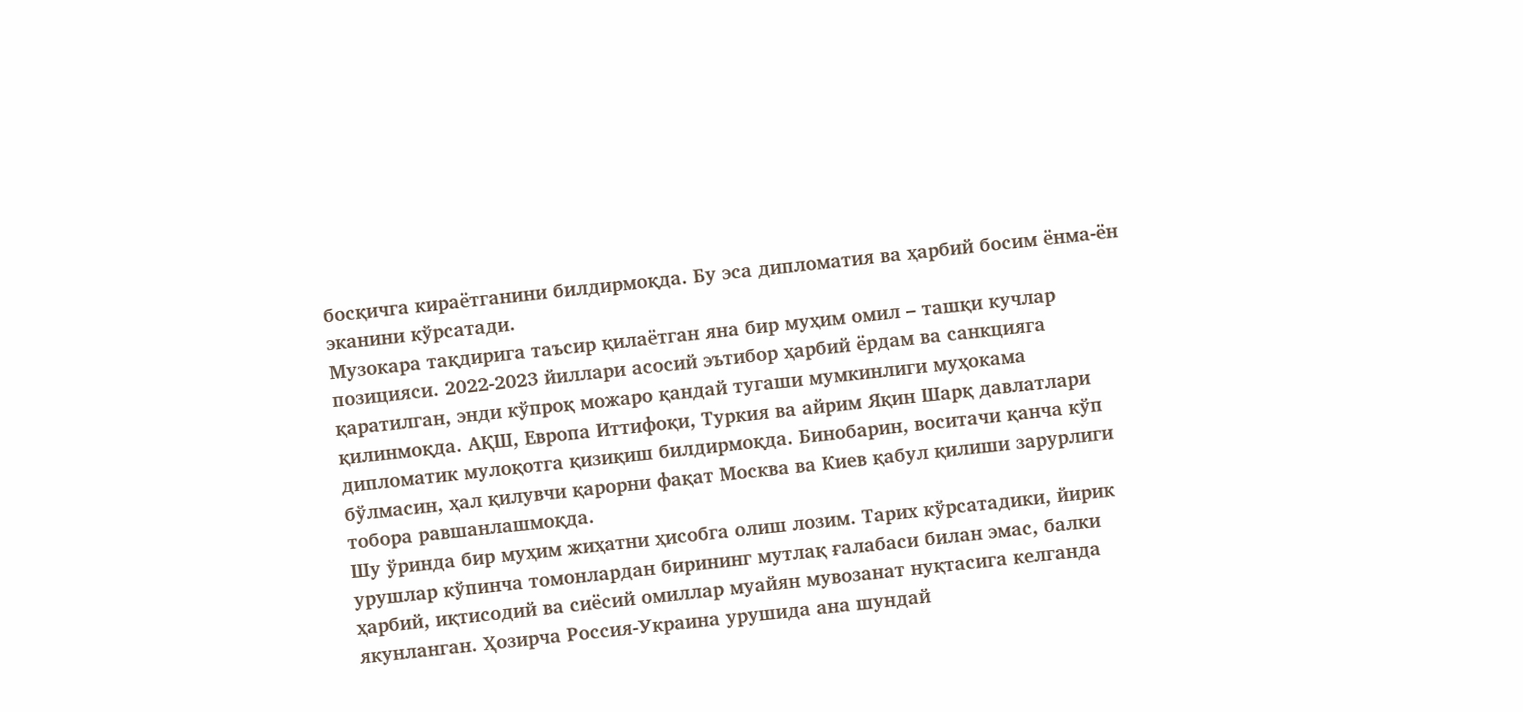босқичга кираётганини билдирмоқда. Бу эса дипломатия ва ҳарбий босим ёнма-ён эканини кўрсатади.
Музокара тақдирига таъсир қилаётган яна бир муҳим омил – ташқи кучлар позицияси. 2022-2023 йиллари асосий эътибор ҳарбий ёрдам ва санкцияга қаратилган, энди кўпроқ можаро қандай тугаши мумкинлиги муҳокама қилинмоқда. АҚШ, Европа Иттифоқи, Туркия ва айрим Яқин Шарқ давлатлари дипломатик мулоқотга қизиқиш билдирмоқда. Бинобарин, воситачи қанча кўп бўлмасин, ҳал қилувчи қарорни фақат Москва ва Киев қабул қилиши зарурлиги тобора равшанлашмоқда.
Шу ўринда бир муҳим жиҳатни ҳисобга олиш лозим. Тарих кўрсатадики, йирик урушлар кўпинча томонлардан бирининг мутлақ ғалабаси билан эмас, балки ҳарбий, иқтисодий ва сиёсий омиллар муайян мувозанат нуқтасига келганда якунланган. Ҳозирча Россия-Украина урушида ана шундай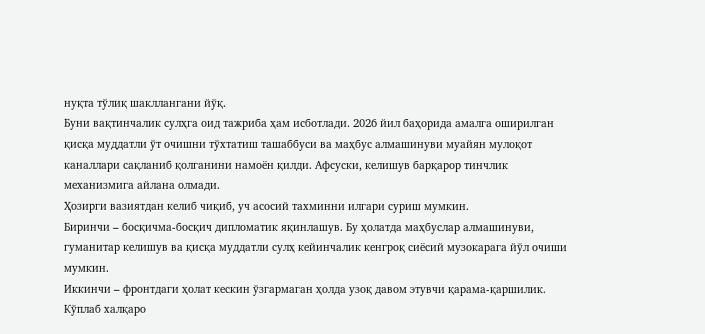нуқта тўлиқ шакллангани йўқ.
Буни вақтинчалик сулҳга оид тажриба ҳам исботлади. 2026 йил баҳорида амалга оширилган қисқа муддатли ўт очишни тўхтатиш ташаббуси ва маҳбус алмашинуви муайян мулоқот каналлари сақланиб қолганини намоён қилди. Афсуски, келишув барқарор тинчлик механизмига айлана олмади.
Ҳозирги вазиятдан келиб чиқиб, уч асосий тахминни илгари суриш мумкин.
Биринчи – босқичма-босқич дипломатик яқинлашув. Бу ҳолатда маҳбуслар алмашинуви, гуманитар келишув ва қисқа муддатли сулҳ кейинчалик кенгроқ сиёсий музокарага йўл очиши мумкин.
Иккинчи – фронтдаги ҳолат кескин ўзгармаган ҳолда узоқ давом этувчи қарама-қаршилик. Кўплаб халқаро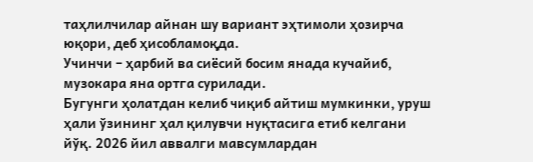таҳлилчилар айнан шу вариант эҳтимоли ҳозирча юқори, деб ҳисобламоқда.
Учинчи – ҳарбий ва сиёсий босим янада кучайиб, музокара яна ортга сурилади.
Бугунги ҳолатдан келиб чиқиб айтиш мумкинки, уруш ҳали ўзининг ҳал қилувчи нуқтасига етиб келгани йўқ. 2026 йил аввалги мавсумлардан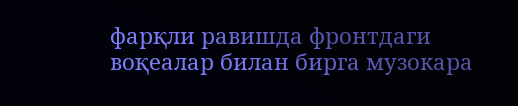фарқли равишда фронтдаги воқеалар билан бирга музокара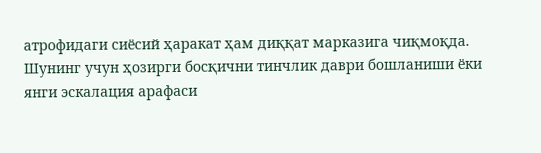атрофидаги сиёсий ҳаракат ҳам диққат марказига чиқмоқда. Шунинг учун ҳозирги босқични тинчлик даври бошланиши ёки янги эскалация арафаси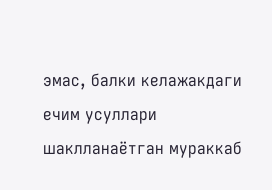эмас, балки келажакдаги ечим усуллари шаклланаётган мураккаб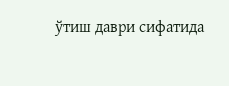ўтиш даври сифатида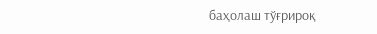баҳолаш тўғрироқ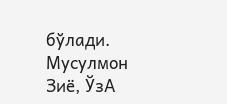бўлади.
Мусулмон Зиё, ЎзА